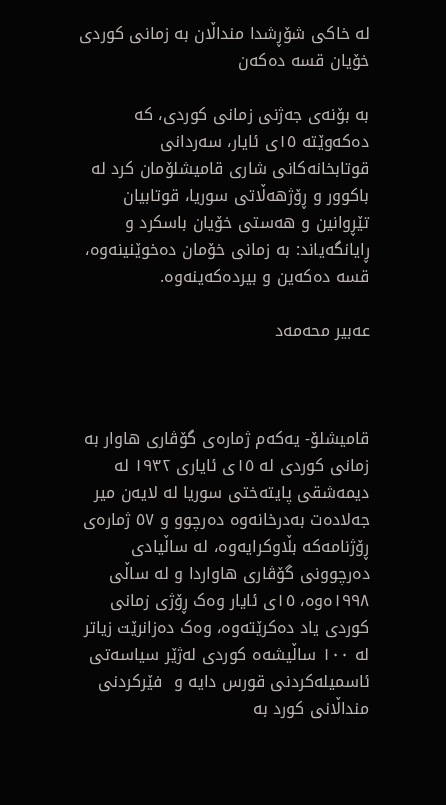لە خاکی شۆڕشدا منداڵان بە زمانی کوردی خۆیان قسە دەکەن

بە بۆنەی جەژنی زمانی کوردی، کە دەکەوێتە ١٥ی ئایار، سەردانی قوتابخانەکانی شاری قامیشلۆمان کرد لە باکوور و ڕۆژهەڵاتی سوریا، قوتابیان تێڕوانین و هەستی خۆیان باسکرد و ڕایانگەیاند: بە زمانی خۆمان دەخوێنینەوە، قسە دەکەین و بیردەکەینەوە.

عەبیر محەمەد



قامیشلۆ- یەکەم ژمارەی گۆڤاری هاوار بە زمانی کوردی لە ١٥ی ئایاری ١٩٣٢ لە دیمەشقی پایتەختی سوریا لە لایەن میر جەلادەت بەدرخانەوە دەرچوو و ٥٧ ژمارەی ڕۆژنامەکە بڵاوکرایەوە، لە ساڵیادی دەرچوونی گۆڤاری هاواردا و لە ساڵی ١٩٩٨ەوە، ١٥ی ئایار وەک ڕۆژی زمانی کوردی یاد دەکرێتەوە، وەک دەزانرێت زیاتر لە ١٠٠ ساڵیشەە کوردی لەژێر سیاسەتی ئاسمیلەکردنی قورس دایە و  فێرکردنی منداڵانی کورد بە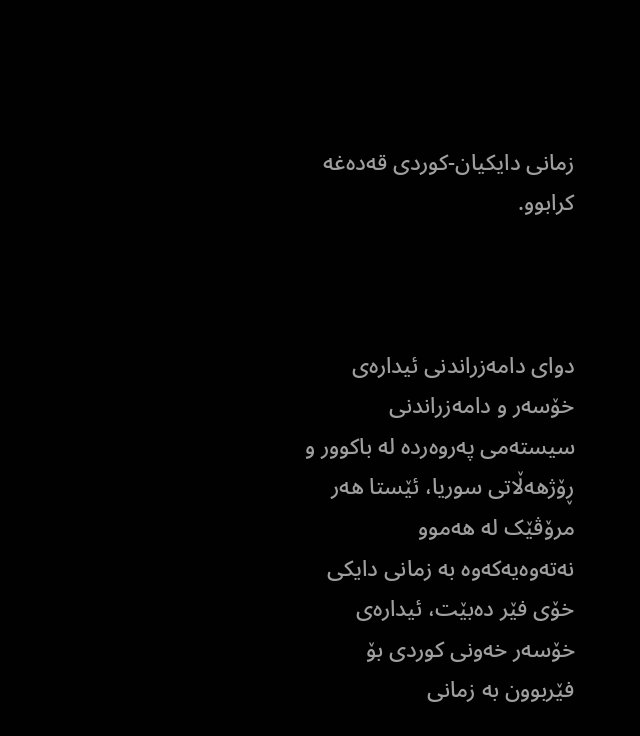زمانی دایکیان-کوردی قەدەغە کرابوو.



دوای دامەزراندنی ئیدارەی خۆسەر و دامەزراندنی سیستەمی پەروەردە لە باکوور و ڕۆژهەڵاتی سوریا، ئێستا هەر مرۆڤێک لە هەموو نەتەوەیەکەوە بە زمانی دایکی خۆی فێر دەبێت، ئیدارەی خۆسەر خەونی کوردی بۆ فێربوون بە زمانی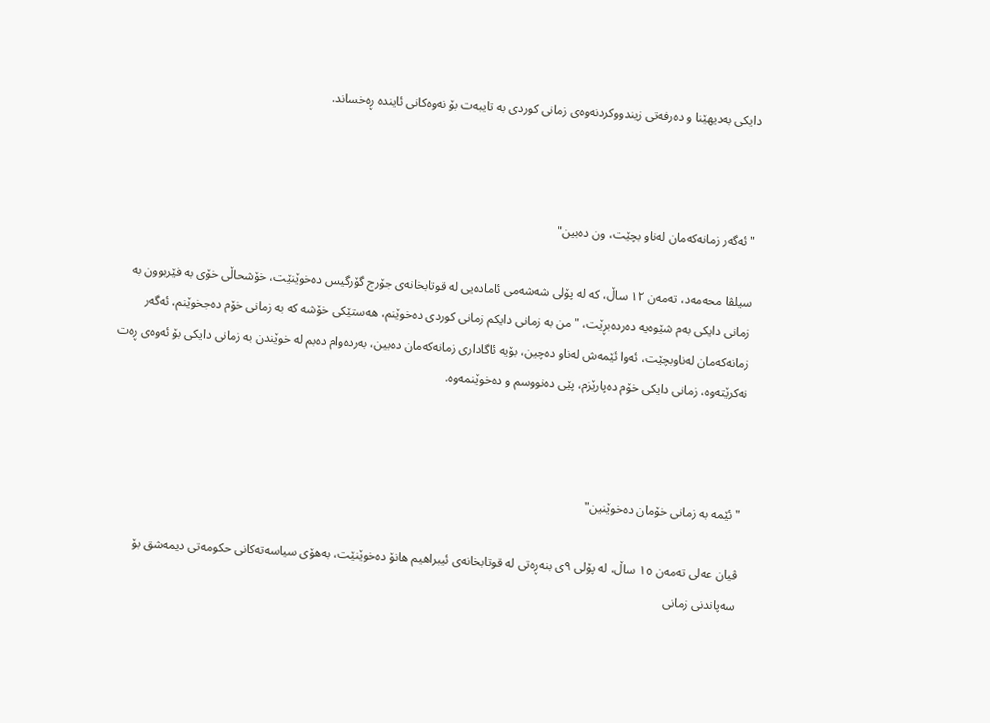دایکی بەدیهێنا و دەرفەتی زیندووکردنەوەی زمانی کوردی بە تایبەت بۆ نەوەکانی ئایندە ڕەخساند.



"ئەگەر زمانەکەمان لەناو بچێت، ون دەبین"

سیلڤا محەمەد، تەمەن ١٢ ساڵ، کە لە پۆلی شەشەمی ئامادەیی لە قوتابخانەی جۆرج گۆرگیس دەخوێنێت، خۆشحاڵی خۆی بە فێربوون بە زمانی دایکی بەم شێوەیە دەردەبڕێت، "من بە زمانی دایکم زمانی کوردی دەخوێنم، هەستێکی خۆشە کە بە زمانی خۆم دەجخوێنم، ئەگەر زمانەکەمان لەناوبچێت، ئەوا ئێمەش لەناو دەچین، بۆیە ئاگاداری زمانەکەمان دەبین، بەردەوام دەبم لە خوێندن بە زمانی دایکی بۆ ئەوەی ڕەت نەکرێتەوە، زمانی دایکی خۆم دەپارێزم، پێی دەنووسم و دەخوێنمەوە.



"ئێمە بە زمانی خۆمان دەخوێنین"

ڤیان عەلی تەمەن ١٥ ساڵ، لە پۆلی ٩ی بنەڕەتی لە قوتابخانەی ئیبراهیم هانۆ دەخوێنێت، بەهۆی سیاسەتەکانی حکومەتی دیمەشق بۆ سەپاندنی زمانی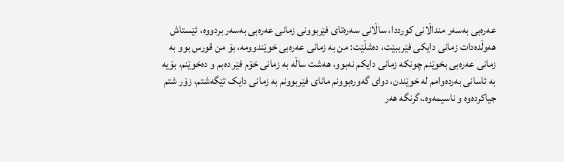عەرەبی بەسەر منداڵانی کورددا، ساڵانی سەرەتای فێربوونی زمانی عەرەبی بەسەر بردووە، ئێستاش هەوڵدەدات زمانی دایکی فێرببێت، دەشڵێت: من بە زمانی عەرەبی خوێندوومە، بۆ من قورس بوو بە زمانی عەرەبی بخوێنم چونکە زمانی دایکم نەبوو، هەشت ساڵە بە زمانی خۆم فێر دەبم و دەخوێنم، بۆیە بە ئاسانی بەردەوامم لە خوێندن، دوای گەورەبوونم مانای فێربوونم بە زمانی دایک تێگەشتم، زۆر شتم جیاکردەوە و ناسیمەوە.،گرنگە هەر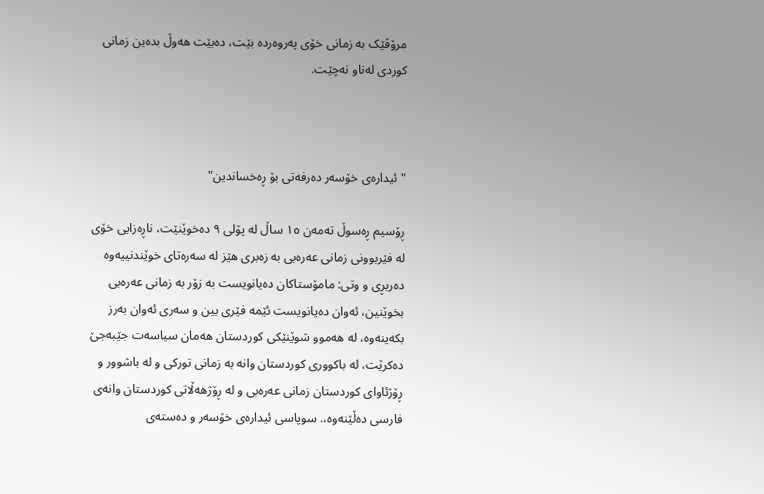مرۆڤێک بە زمانی خۆی پەروەردە بێت، دەبێت هەوڵ بدەین زمانی کوردی لەناو نەچێت.



"ئیدارەی خۆسەر دەرفەتی بۆ ڕەخساندین"

ڕۆسیم ڕەسوڵ تەمەن ١٥ ساڵ لە پۆلی ٩ دەخوێنێت، ناڕەزایی خۆی لە فێربوونی زمانی عەرەبی بە زەبری هێز لە سەرەتای خوێندنییەوە دەربڕی و وتی: مامۆستاکان دەیانویست بە زۆر بە زمانی عەرەبی بخوێنین، ئەوان دەیانویست ئێمە فێری بین و سەری ئەوان بەرز بکەینەوە، لە هەموو شوێنێکی کوردستان هەمان سیاسەت جێبەجێ دەکرێت، لە باکووری کوردستان وانە بە زمانی تورکی و لە باشوور و ڕۆژئاوای کوردستان زمانی عەرەبی و لە ڕۆژهەڵاتی کوردستان وانەی فارسی دەڵێنەوە،. سوپاسی ئیدارەی خۆسەر و دەستەی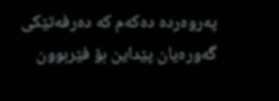پەروەردە دەکەم کە دەرفەتێکی گەورەیان پێداین بۆ فێربوون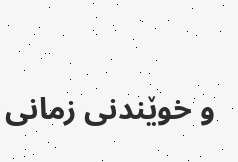و خوێندنی زمانی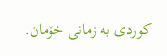کوردی بە زمانی خۆمان.